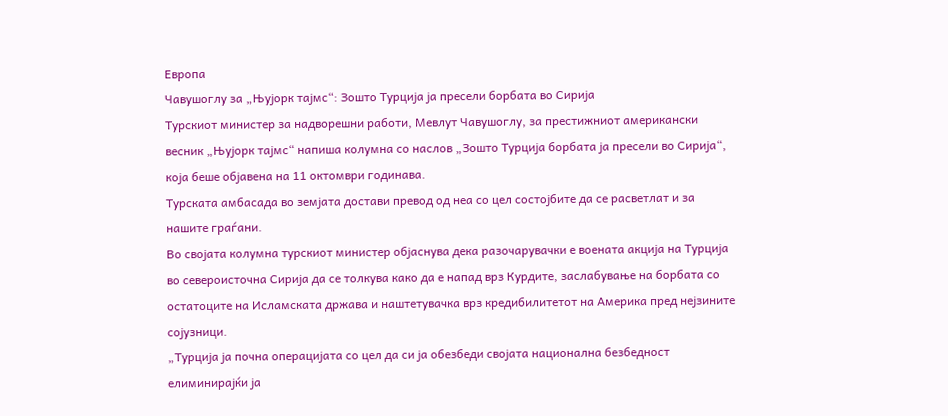Европа
Чавушоглу за „Њујорк тајмс“: Зошто Турција ја пресели борбата во Сирија
Турскиот министер за надворешни работи, Мевлут Чавушоглу, за престижниот американски весник „Њујорк тајмс“ напиша колумна со наслов „Зошто Турција борбата ја пресели во Сирија“, која беше објавена на 11 октомври годинава.
Турската амбасада во земјата достави превод од неа со цел состојбите да се расветлат и за нашите граѓани.
Во својата колумна турскиот министер објаснува дека разочарувачки е воената акција на Турција во североисточна Сирија да се толкува како да е напад врз Курдите, заслабување на борбата со остатоците на Исламската држава и наштетувачка врз кредибилитетот на Америка пред нејзините сојузници.
„Турција ја почна операцијата со цел да си ја обезбеди својата национална безбедност елиминирајќи ја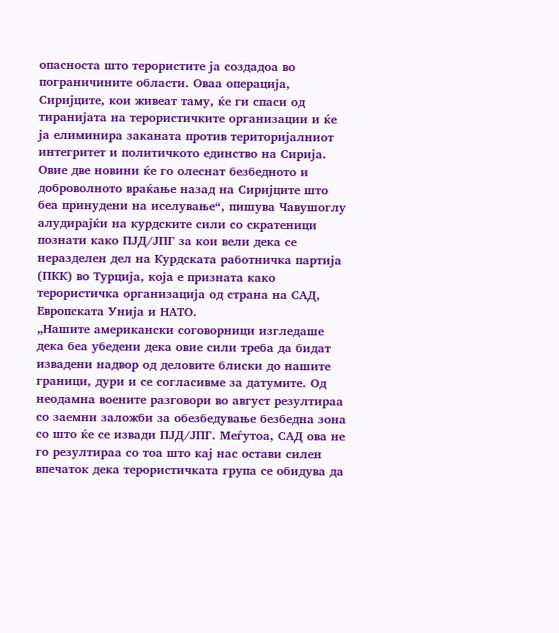опасноста што терористите ја создадоа во пограничините области. Оваа операција, Сиријците, кои живеат таму, ќе ги спаси од тиранијата на терористичките организации и ќе ја елиминира заканата против територијалниот интегритет и политичкото единство на Сирија. Овие две новини ќе го олеснат безбедното и доброволното враќање назад на Сиријците што беа принудени на иселување“, пишува Чавушоглу алудирајќи на курдските сили со скратеници познати како ПЈД/ЈПГ за кои вели дека се неразделен дел на Курдската работничка партија (ПКК) во Турција, која е призната како терористичка организација од страна на САД, Европската Унија и НАТО.
„Нашите американски соговорници изгледаше дека беа убедени дека овие сили треба да бидат извадени надвор од деловите блиски до нашите граници, дури и се согласивме за датумите. Од неодамна воените разговори во август резултираа со заемни заложби за обезбедување безбедна зона со што ќе се извади ПЈД/ЈПГ. Меѓутоа, САД ова не го резултираа со тоа што кај нас остави силен впечаток дека терористичката група се обидува да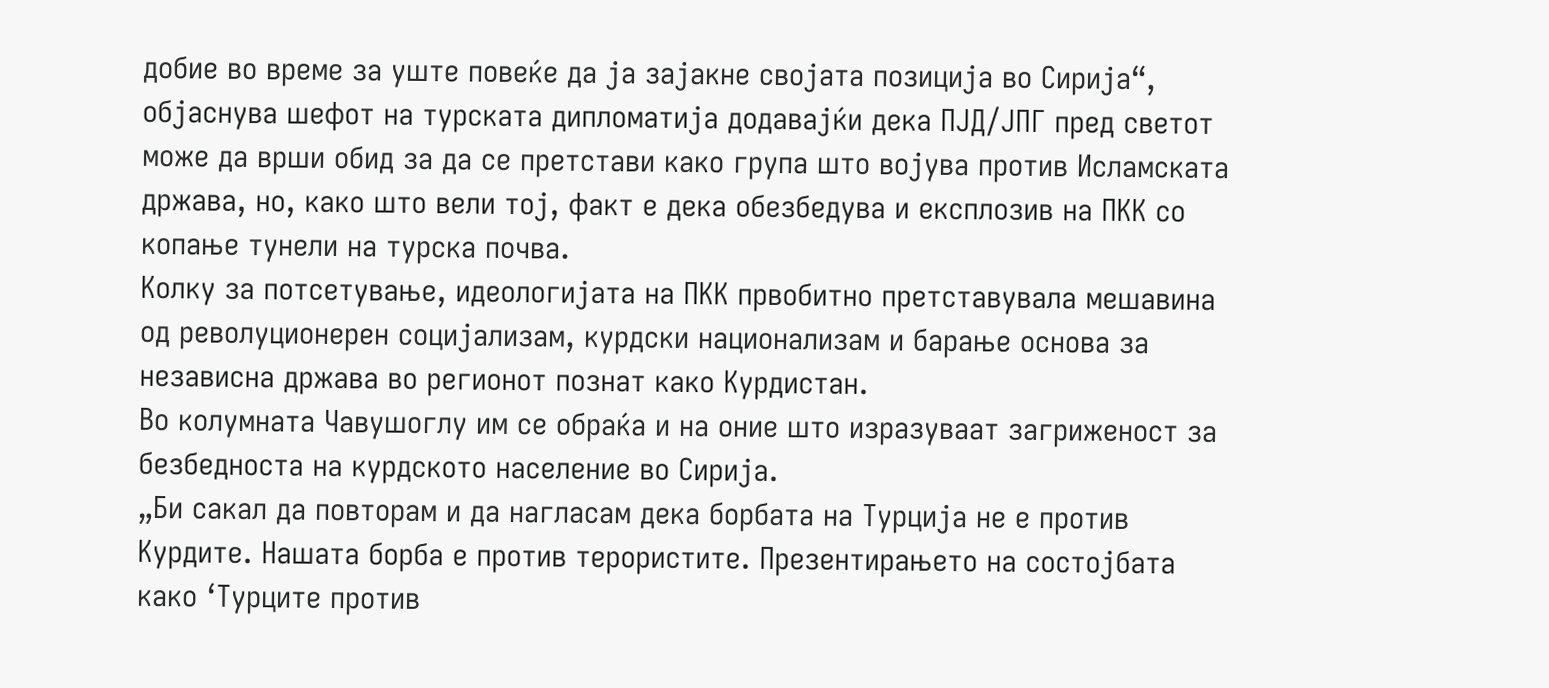добие во време за уште повеќе да ја зајакне својата позиција во Сирија“, објаснува шефот на турската дипломатија додавајќи дека ПЈД/ЈПГ пред светот може да врши обид за да се претстави како група што војува против Исламската држава, но, како што вели тој, факт е дека обезбедува и експлозив на ПКК со копање тунели на турска почва.
Колку за потсетување, идеологијата на ПКК првобитно претставувала мешавина од револуционерен социјализам, курдски национализам и барање основа за независна држава во регионот познат како Курдистан.
Во колумната Чавушоглу им се обраќа и на оние што изразуваат загриженост за безбедноста на курдското население во Сирија.
„Би сакал да повторам и да нагласам дека борбата на Турција не е против Курдите. Нашата борба е против терористите. Презентирањето на состојбата како ‘Турците против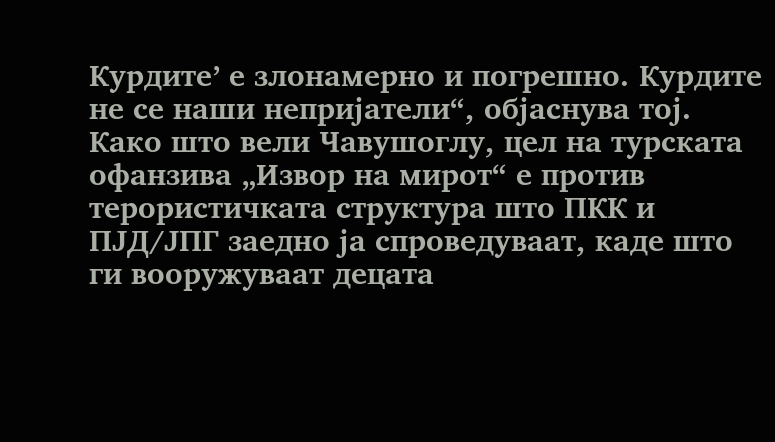Курдите’ е злонамерно и погрешно. Курдите не се наши непријатели“, објаснува тој.
Како што вели Чавушоглу, цел на турската офанзива „Извор на мирот“ е против терористичката структура што ПКК и ПЈД/ЈПГ заедно ја спроведуваат, каде што ги вооружуваат децата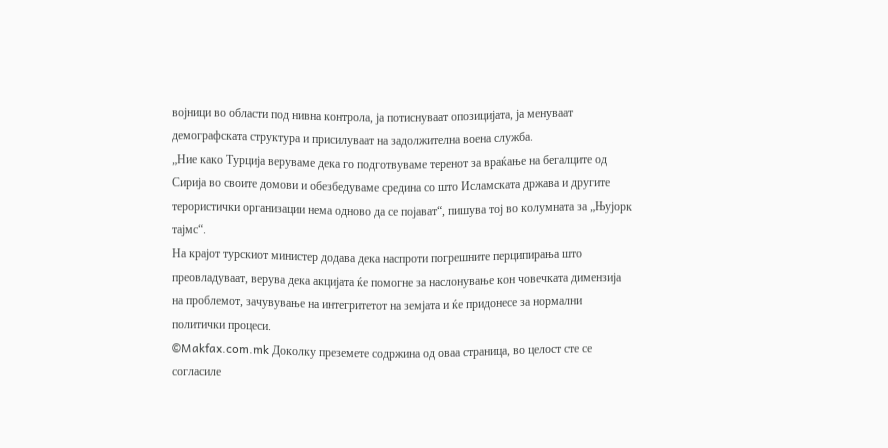војници во области под нивна контрола, ја потиснуваат опозицијата, ја менуваат демографската структура и присилуваат на задолжителна воена служба.
„Ние како Турција веруваме дека го подготвуваме теренот за враќање на бегалците од Сирија во своите домови и обезбедуваме средина со што Исламската држава и другите терористички организации нема одново да се појават“, пишува тој во колумната за „Њујорк тајмс“.
На крајот турскиот министер додава дека наспроти погрешните перципирања што преовладуваат, верува дека акцијата ќе помогне за наслонување кон човечката димензија на проблемот, зачувување на интегритетот на земјата и ќе придонесе за нормални политички процеси.
©Makfax.com.mk Доколку преземете содржина од оваа страница, во целост сте се согласиле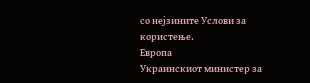со нејзините Услови за користење.
Европа
Украинскиот министер за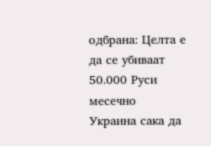одбрана: Целта е да се убиваат 50.000 Руси месечно
Украина сака да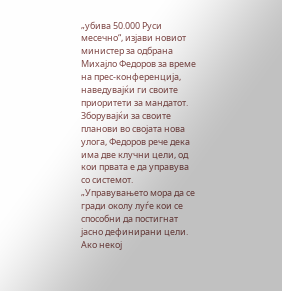„убива 50.000 Руси месечно“, изјави новиот министер за одбрана Михајло Федоров за време на прес-конференција, наведувајќи ги своите приоритети за мандатот.
Зборувајќи за своите планови во својата нова улога, Федоров рече дека има две клучни цели, од кои првата е да управува со системот.
„Управувањето мора да се гради околу луѓе кои се способни да постигнат јасно дефинирани цели. Ако некој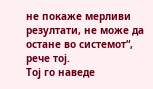не покаже мерливи резултати, не може да остане во системот“, рече тој.
Тој го наведе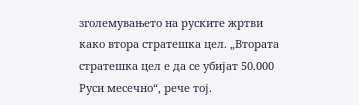зголемувањето на руските жртви како втора стратешка цел. „Втората стратешка цел е да се убијат 50.000 Руси месечно“, рече тој.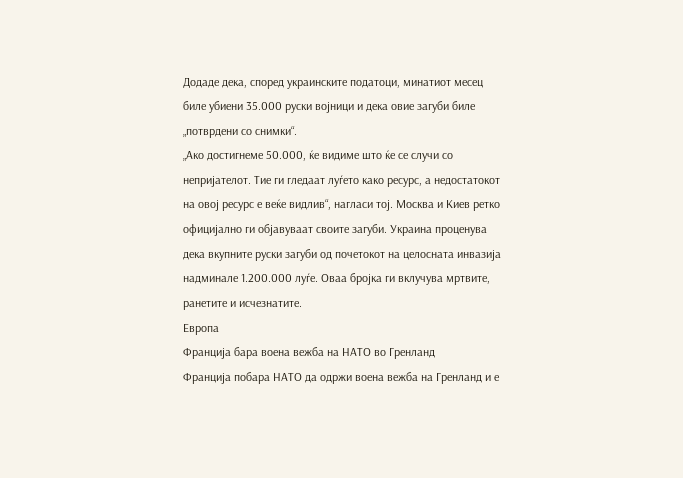Додаде дека, според украинските податоци, минатиот месец биле убиени 35.000 руски војници и дека овие загуби биле „потврдени со снимки“.
„Ако достигнеме 50.000, ќе видиме што ќе се случи со непријателот. Тие ги гледаат луѓето како ресурс, а недостатокот на овој ресурс е веќе видлив“, нагласи тој. Москва и Киев ретко официјално ги објавуваат своите загуби. Украина проценува дека вкупните руски загуби од почетокот на целосната инвазија надминале 1.200.000 луѓе. Оваа бројка ги вклучува мртвите, ранетите и исчезнатите.
Европа
Франција бара воена вежба на НАТО во Гренланд
Франција побара НАТО да одржи воена вежба на Гренланд и е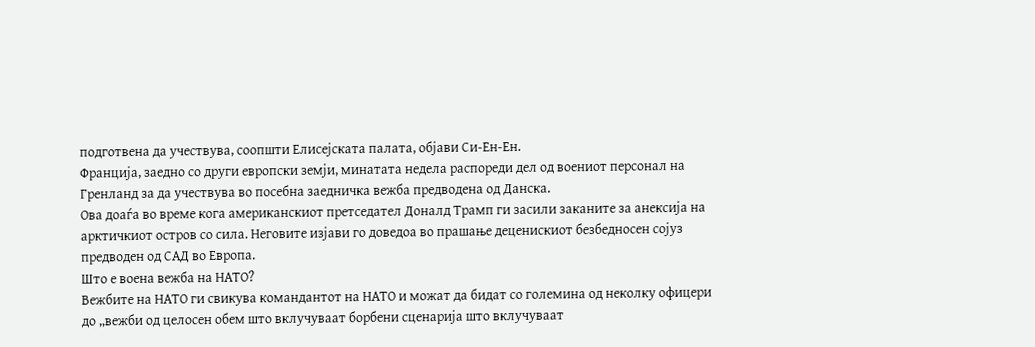подготвена да учествува, соопшти Елисејската палата, објави Си-Ен-Ен.
Франција, заедно со други европски земји, минатата недела распореди дел од воениот персонал на Гренланд за да учествува во посебна заедничка вежба предводена од Данска.
Ова доаѓа во време кога американскиот претседател Доналд Трамп ги засили заканите за анексија на арктичкиот остров со сила. Неговите изјави го доведоа во прашање деценискиот безбедносен сојуз предводен од САД во Европа.
Што е воена вежба на НАТО?
Вежбите на НАТО ги свикува командантот на НАТО и можат да бидат со големина од неколку офицери до „вежби од целосен обем што вклучуваат борбени сценарија што вклучуваат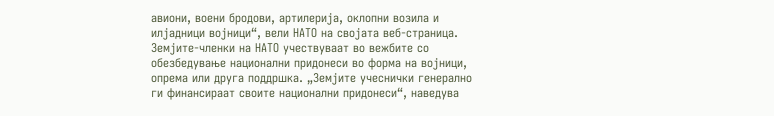авиони, воени бродови, артилерија, оклопни возила и илјадници војници“, вели НАТО на својата веб-страница.
Земјите-членки на НАТО учествуваат во вежбите со обезбедување национални придонеси во форма на војници, опрема или друга поддршка. „Земјите учеснички генерално ги финансираат своите национални придонеси“, наведува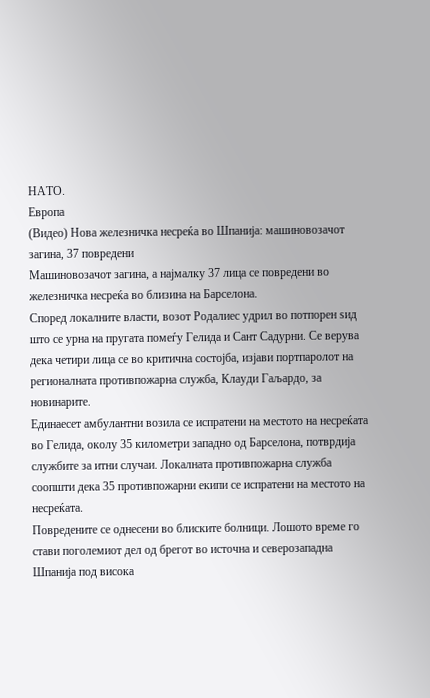НАТО.
Европа
(Видео) Нова железничка несреќа во Шпанија: машиновозачот загина, 37 повредени
Машиновозачот загина, а најмалку 37 лица се повредени во железничка несреќа во близина на Барселона.
Според локалните власти, возот Родалиес удрил во потпорен ѕид што се урна на пругата помеѓу Гелида и Сант Садурни. Се верува дека четири лица се во критична состојба, изјави портпаролот на регионалната противпожарна служба, Клауди Гаљардо, за новинарите.
Единаесет амбулантни возила се испратени на местото на несреќата во Гелида, околу 35 километри западно од Барселона, потврдија службите за итни случаи. Локалната противпожарна служба соопшти дека 35 противпожарни екипи се испратени на местото на несреќата.
Повредените се однесени во блиските болници. Лошото време го стави поголемиот дел од брегот во источна и северозападна Шпанија под висока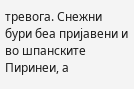тревога. Снежни бури беа пријавени и во шпанските Пиринеи, а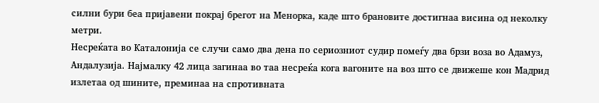силни бури беа пријавени покрај брегот на Менорка, каде што брановите достигнаа висина од неколку метри.
Несреќата во Каталонија се случи само два дена по сериозниот судир помеѓу два брзи воза во Адамуз, Андалузија. Најмалку 42 лица загинаа во таа несреќа кога вагоните на воз што се движеше кон Мадрид излетаа од шините, преминаа на спротивната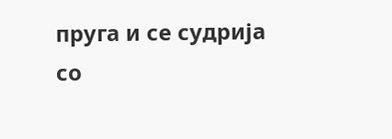пруга и се судрија со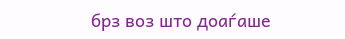брз воз што доаѓаше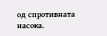од спротивната насока.